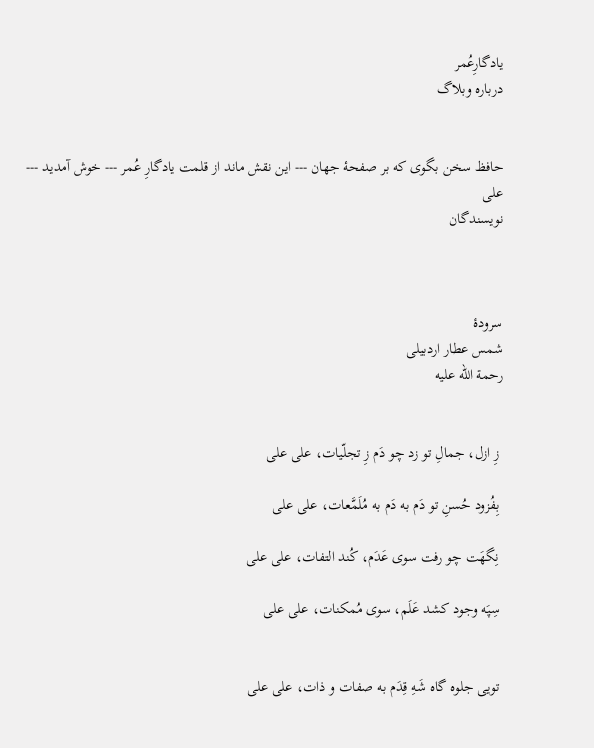یادگارِعُمر
درباره وبلاگ


حافظ سخن بگوی که بر صفحۀ جهان --- این نقش ماند از قلمت یادگارِ عُمر --- خوش آمدید --- علی
نويسندگان



سرودۀ
شمس عطار اردبیلی
رحمة الله علیه


 زِ ازل، جمالِ تو زد چو دَم زِ تجلّیات، علی علی

 بِفُزود حُسنِ تو دَم به دَم به مُلَمَّعات، علی علی

 نِگهَت چو رفت سوی عَدَم، کُند التفات، علی علی

 سِپَه وجود کشد عَلَم، سوی مُمکنات، علی علی


 تویی جلوه گاه شَهِ قِدَم به صفات و ذات، علی علی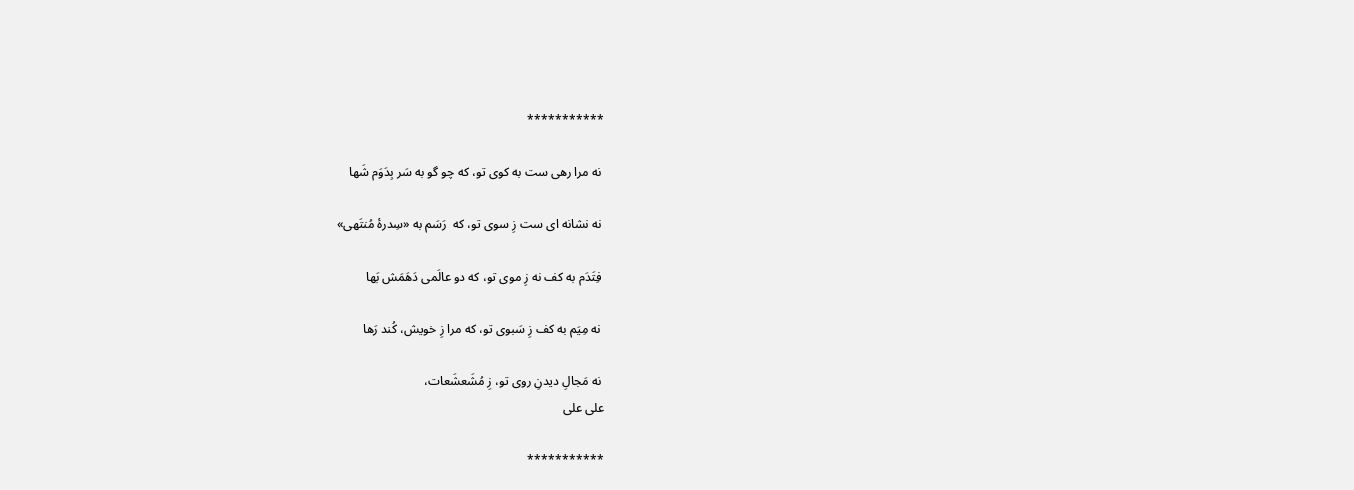***********

 نه مرا رهی ست به کوی تو، که چو گو به سَر بِدَوَم شَها

 نه نشانه ای ست زِ سوی تو، که  رَسَم به «سِدرۀ مُنتَهی»

 فِتَدَم به کف نه زِ موی تو، که دو عالَمی دَهَمَش بَها

 نه مِیَم به کف زِ سَبوی تو، که مرا زِ خویش، کُند رَها

 نه مَجالِ دیدنِ روی تو، زِ مُشَعشَعات،
علی علی

***********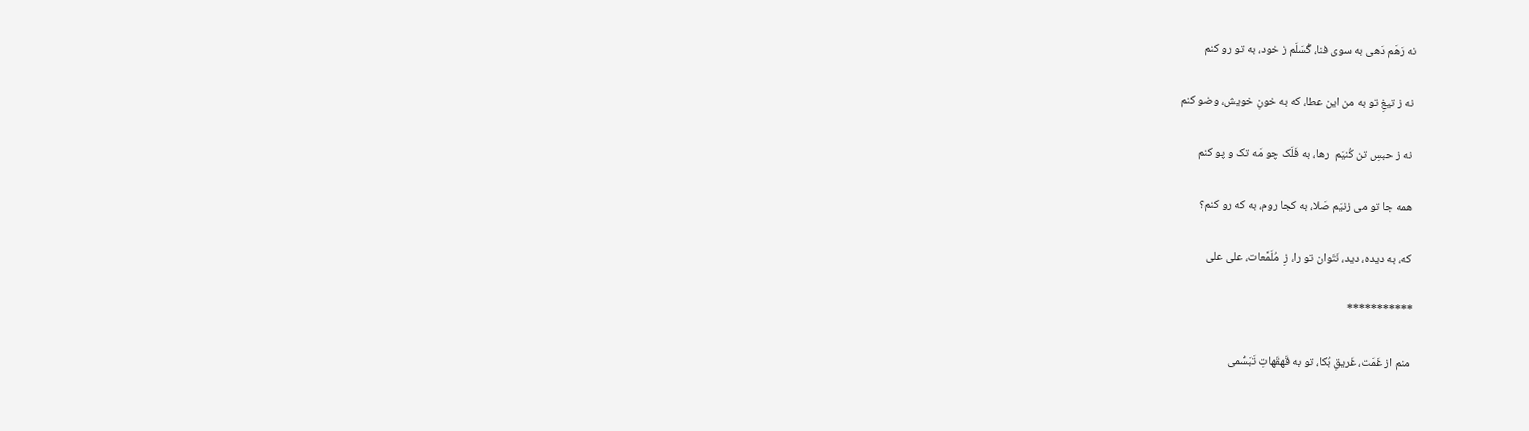نه رَهَم دَهی به سوی فنا، گُسَلَم ز خود، به تو رو کنم

 نه ز تیغِ تو به من این عطا، که به خونِ خویش، وضو کنم

 نه ز حبسِ تن کُنیَم  رها، به فَلَک چو مَه تک و پو کنم

 همه جا تو می زنیَم صَلا، به کجا روم، به که رو کنم؟

 که، به دیده، دید، نَتَوان تو را، زِ  مُلَمَّعات، علی علی

***********

 منم از غَمَت، غَریقِ بُکا، تو به قَهقَهاتِ تَبَسُّمی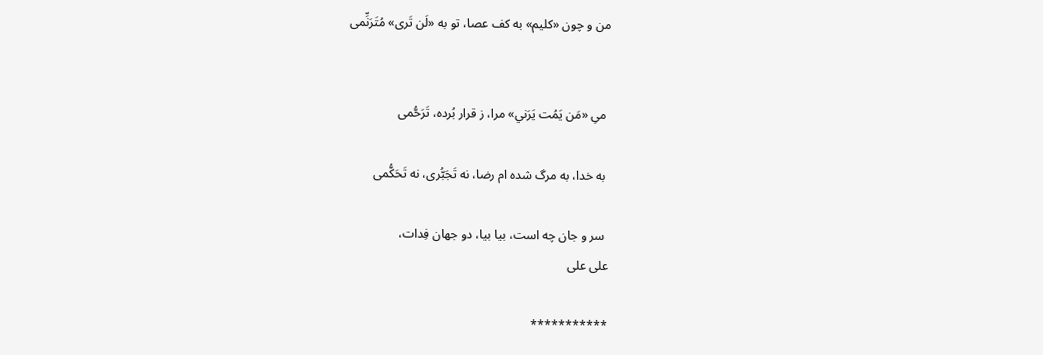من و چون «کلیم» به کف عصا، تو به «لَن تَری» مُتَرَنِّمی


 میِ «مَن یَمُت یَرَني» مرا، ز قرار بُرده، تَرَحُّمی

 به خدا، به مرگ شده ام رضا، نه تَجَبُّری، نه تَحَکُّمی

 سر و جان چه است، بیا بیا، دو جهان فِدات،
علی علی

***********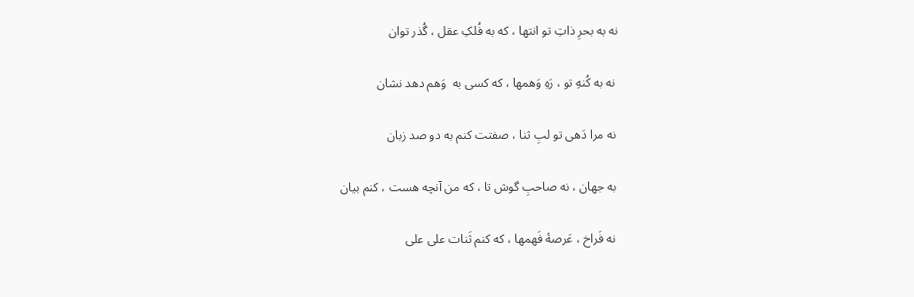نه به بحرِ ذاتِ تو انتها ، که به فُلکِ عقل ، گُذر توان

 نه به کُنهِ تو ، رَهِ وَهمها ، که کسی به  وَهم دهد نشان

 نه مرا دَهی تو لبِ ثنا ، صفتت کنم به دو صد زبان

 به جهان ، نه صاحبِ گوش تا ، که من آنچه هست ، کنم بیان

 نه فَراخ ، عَرصۀ فَهمها ، که کنم ثَنات علی علی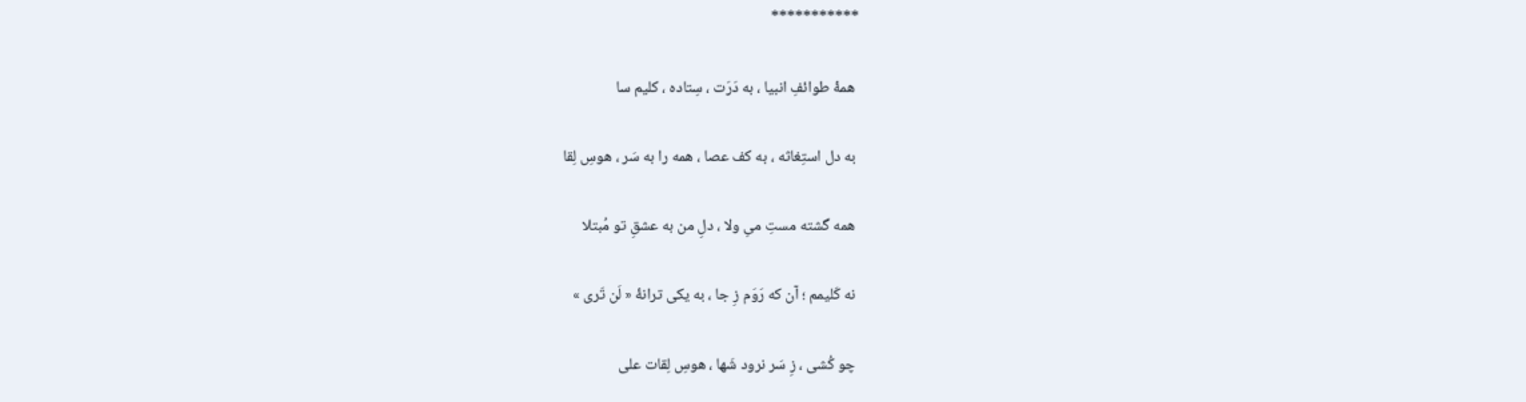***********

 همۀ طوائفِ انبیا ، به دَرَت ، سِتاده ، کلیم سا

 به دل استِغاثه ، به کف عصا ، همه را به سَر ، هوسِ لِقا

 همه گشته مستِ میِ ولا ، دلِ من به عشقِ تو مُبتلا

 نه کَلیمم ؛ آن که رَوَم زِ جا ، به یکی ترانۀ « لَن تَری »

 چو کُشی ، زِ سَر نرود شَها ، هوسِ لِقات علی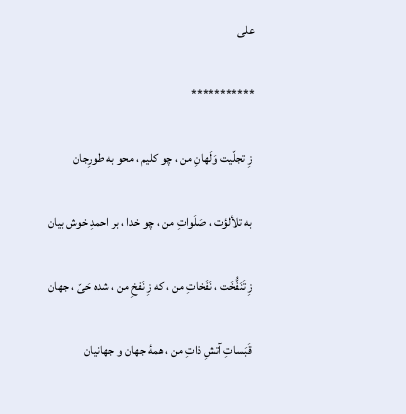علی

***********

 زِ تجلّیت وَلَهانِ من ، چو کلیم ، محو به طورِجان

 به تلألؤت ، صَلَواتِ من ، چو خدا ، بر احمدِ خوش بیان

 زِ تَنَفُّخَت ، نَفَخاتِ من ، که زِ نَفخِ من ، شده حَیّ ، جهان

 قَبَساتِ آتشِ ذاتِ من ، همۀ جهان و جهانیان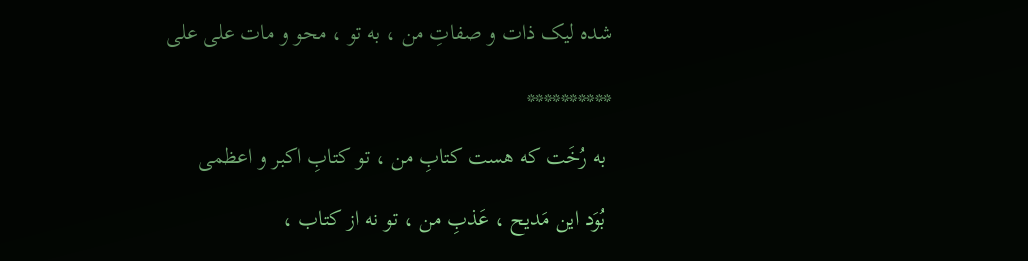شده لیک ذات و صفاتِ من ، به تو ، محو و مات علی علی

**********

 به رُخَت که هست کتابِ من ، تو کتابِ اکبر و اعظمی

 بُوَد این مَدیح ، عَذبِ من ، تو نه از کتاب ،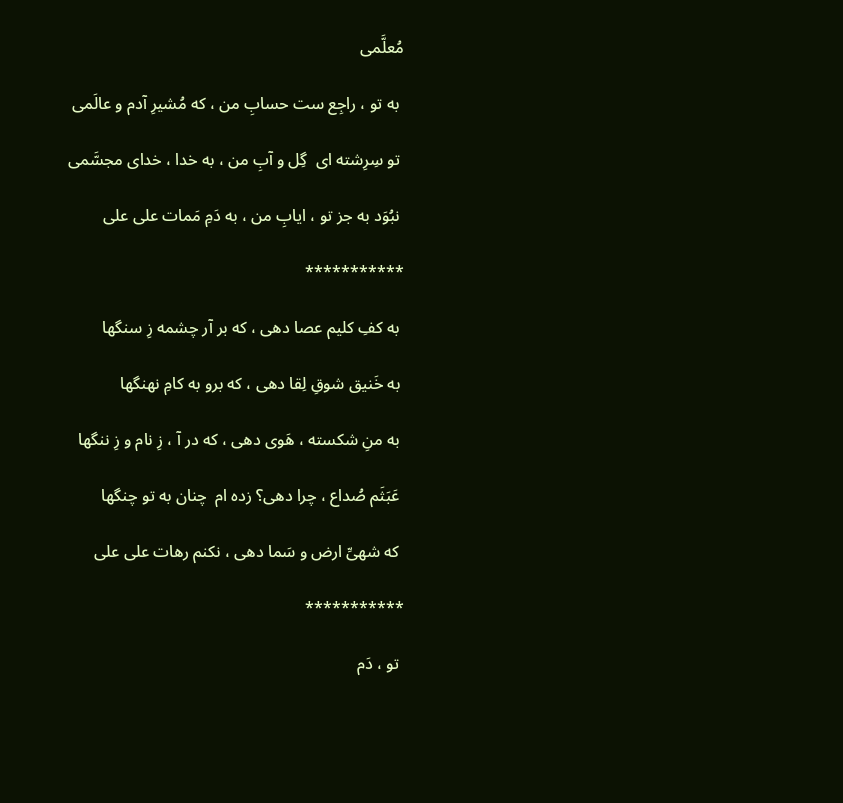مُعلَّمی

 به تو ، راجِع ست حسابِ من ، که مُشیرِ آدم و عالَمی

 تو سِرِشته ای  گِل و آبِ من ، به خدا ، خدای مجسَّمی

 نبُوَد به جز تو ، ایابِ من ، به دَمِ مَمات علی علی

***********

 به کفِ کلیم عصا دهی ، که بر آر چشمه زِ سنگها

 به خَنیق شوقِ لِقا دهی ، که برو به کامِ نهنگها

 به منِ شکسته ، هَوی دهی ، که در آ ، زِ نام و زِ ننگها

 عَبَثَم صُداع ، چرا دهی؟ زده ام  چنان به تو چنگها

 که شهیِّ ارض و سَما دهی ، نکنم رهات علی علی

***********

 تو ، دَم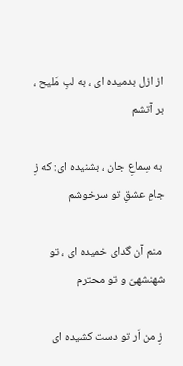از ازل بدمیده ای ، به لبِ مَلیح ، بر آتشم

 به سِماعِ جان ، بشنیده ای: که زِ جامِ عشقِ تو سرخوشم

 منم آن گدای خمیده ای ، تو شهنشهیّ و تو محترم

 زِ من اَر تو دست کشیده ای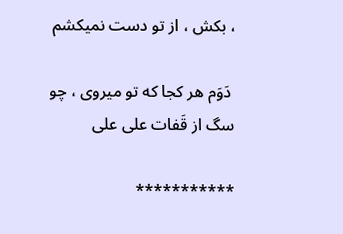، بکش ، از تو دست نمیکشم

 دَوَم هر کجا که تو میروی ، چو سگ از قَفات علی علی

***********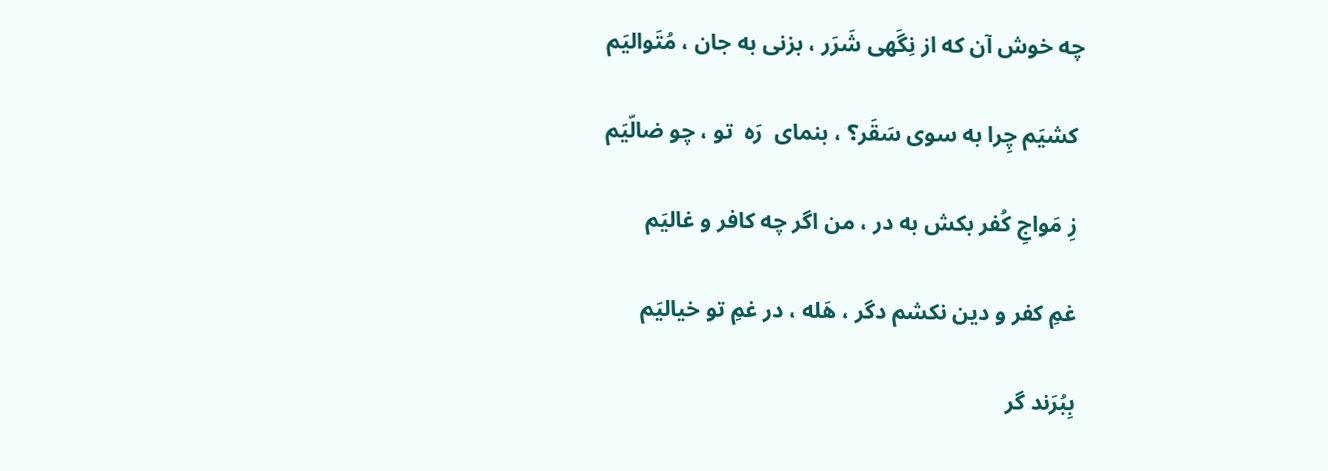چه خوش آن که از نِگَهی شَرَر ، بزنی به جان ، مُتَوالیَم

 کشیَم چِرا به سوی سَقَر؟ ، بنمای  رَه  تو ، چو ضالّیَم

 زِ مَواجِ کُفر بکش به در ، من اگر چه کافر و غالیَم

 غمِ کفر و دین نکشم دگر ، هَله ، در غمِ تو خیالیَم

 بِبُرَند گر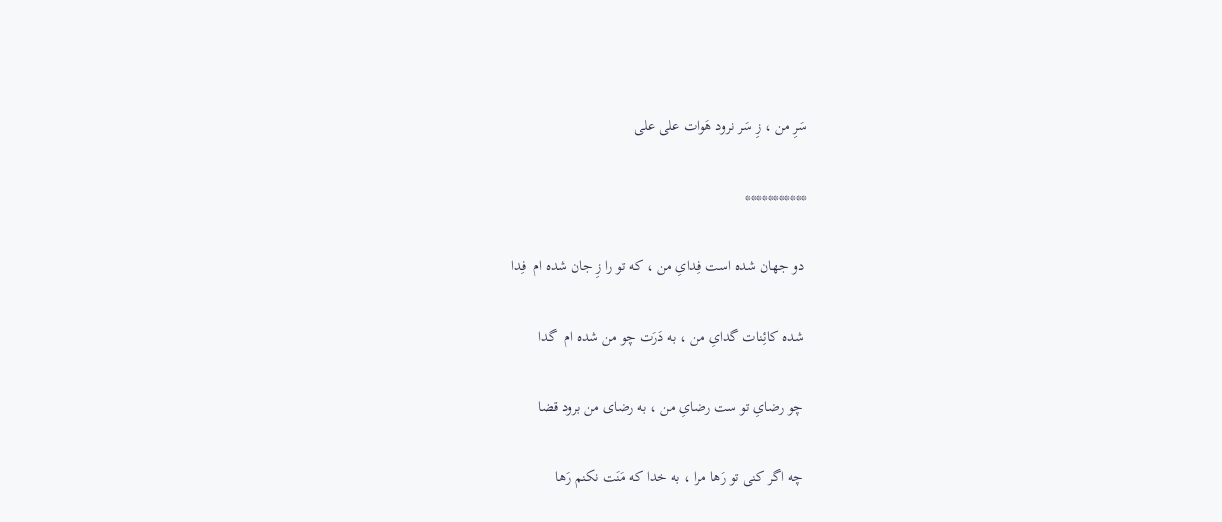سَرِ من ، زِ سَر نرود هَوات علی علی

***********

 دو جهان شده است فِدایِ من ، که تو را زِ جان شده ام  فِدا

 شده کائِنات گدایِ من ، به دَرَت چو من شده ام  گدا

 چو رضایِ تو ست رضایِ من ، به رضای من برود قضا

 چه اگر کنی تو رَها مرا ، به خدا که مَنَت نکنم رَها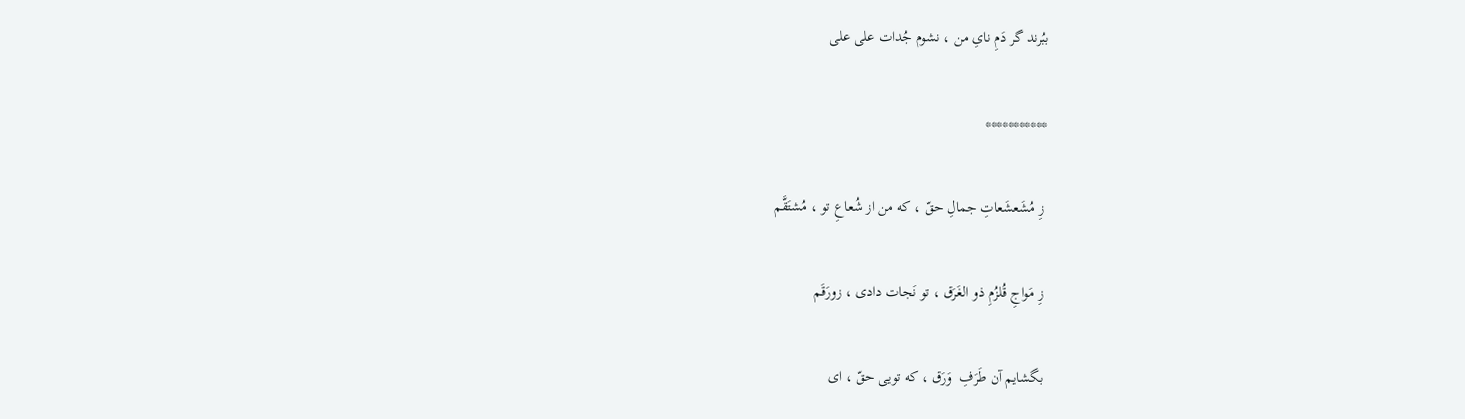ببُرند گر دَمِ نایِ من ، نشوم جُدات علی علی

***********

 زِ مُشَعشَعاتِ جمالِ حقّ ، که من از شُعاعِ تو ، مُشتَقَّم

 زِ مَواجِ قُلزُمِ ذو الغَرَق ، تو نَجات دادی ، زورَقَم

 بگشایم آن طَرَفِ  وَرَق ، که تویی حقّ ، ای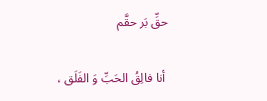حقِّ بَر حقَّم

 أنا فالِقُ الحَبِّ وَ الفَلَق ،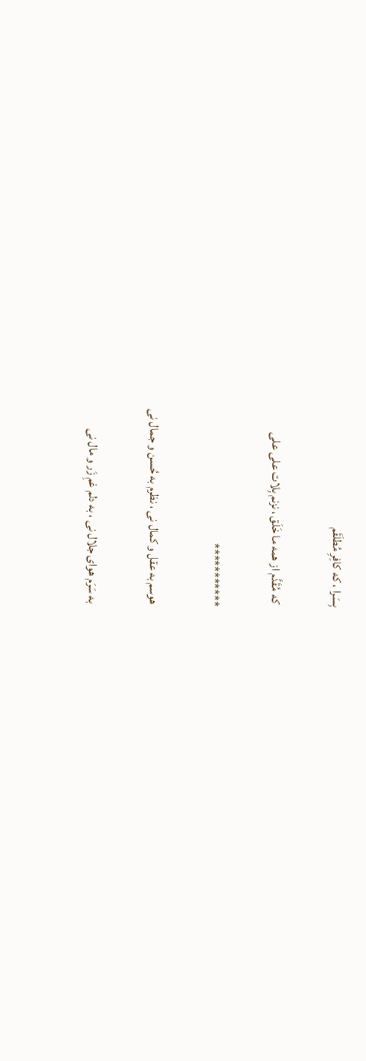بِسَرا ، که کافِرِ مُطلَقَم

 که مُقَدَّم از همه ما خَلَق ، نزنم بِلات علی علی

***********

 هوسم به عقل و کمال نی ، نظرم به حُسن و جمال نی

 به سَرَم هوای جلال نی ، به دلم غمِ زَر و مال نی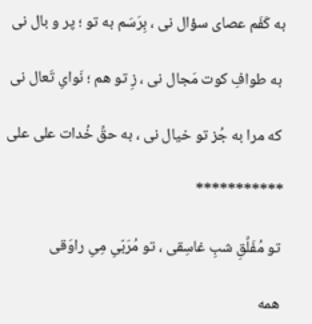به کَفَم عصای سؤال نی ، بِرَسَم به تو ؛ پر و بال نی

 به طوافِ کوت مَجال نی ، زِ تو هم ؛ نَوایِ تَعال نی

 که مرا به جُز تو خیال نی ، به حقِّ خُدات علی علی

***********

 تو مُفَلِّقِ شبِ غاسِقی ، تو مُرَبّیِ مِیِ راوَقی

 همه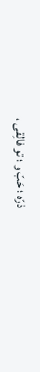ذرّه ؛ حَبّ و ؛ تو فالِقی ،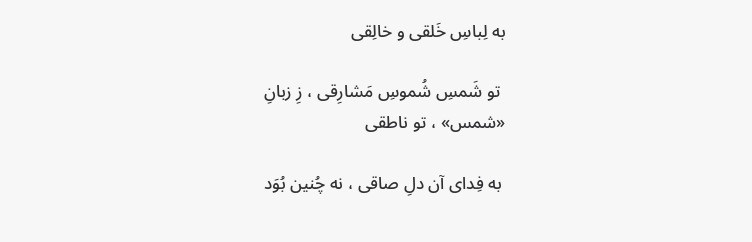به لِباسِ خَلقی و خالِقی

 تو شَمسِ شُموسِ مَشارِقی ، زِ زبانِ «شمس» ، تو ناطقی

 به فِدای آن دلِ صاقی ، نه چُنین بُوَد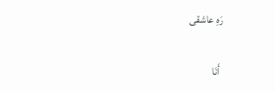رَهِ عاشقی

 أَنَا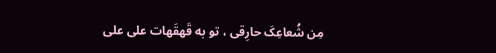مِن شُعاعِکَ حارِقی ، تو به قَهقَهات علی علی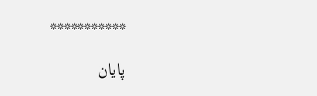***********

پایان